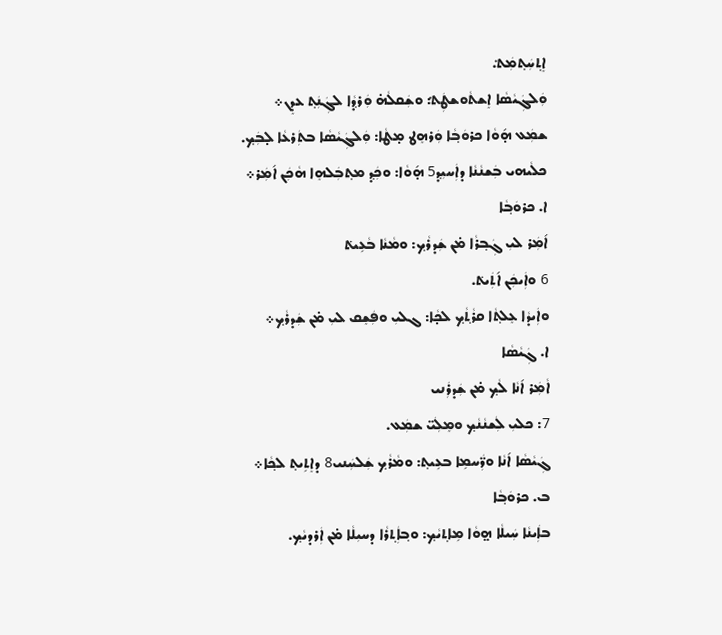ܐܸܬ݂ܚܲܬ݂ܡܲܬ݀.
ܘܲܠܓܲܝܵܣܵܐ ܐܸܫܬܵܘܫܛܲܬ݀: ܘܫܲܩܠܵܗ̇ ܘܲܪܕ݂ܵܐ ܠܓܲܢܲܬ݂ ܥܕܸܢ܀
ܫܡܲܥ ܗ̣݇ܘܵܐ ܟܪܘܿܒ݂ܵܐ ܘܲܪܗܸܛ ܡ̣ܛܵܐ: ܘܲܠܓܲܝܵܣܵܐ ܒܬܲܪܥܵܐ ܠ̣ܒܲܟ݂.
ܟܠܵܝܗܝ ܒܲܫܢܵܢܵܐ ܕܐܲܚܝܼܕ݂5 ܗ̣݇ܘܵܐ: ܘܟܲܕ݂ ܡܬ݂ܒܲܠܗܸܐ ܗܵܟܲܢ ܐ݇ܡܲܪ܀
ܐ. ܟܪܘܿܒ݂ܵܐ
ܐ݇ܡܲܪ ܠܝܼ ܓܲܒ݂ܪܵܐ ܡ̇ܢ ܫܲܕܪܵܟ݂: ܘܡܵܢܵܐ ܒܵܥܹܝܬ݁
6 ܘܐܲܝܟܲܢ ܐ݇ܬܲܝܬ݁.
ܘܐܲܝܕܵܐ ܥܸܠܬ݂ܵܐ ܩܪܵܬ݂ܵܟ݂ ܠܟ̣ܵܐ: ܓܠܝܼ ܘܦܲܫܸܩ ܠܝܼ ܡ̇ܢ ܫܲܕܪܵܟ݂܀
ܐ. ܓܲܝܵܣܵܐ
ܐܵܡܲܪ ܐ݇ܢܵܐ ܠܵܟ݂ ܡ̇ܢ ܫܲܕܪܲܢܝ
7: ܟܠܝܼ ܠܲܫܢܵܢܵܟ݂ ܘܡܸܠܲܝ̈ ܫܡܲܥ.
ܓܲܝܵܣܵܐ ܐ݇ܢܵܐ ܘܪ̈ܲܚܡܹܐ ܒܥܹܝܬ݂: ܘܡܵܪܵܟ݂ ܫܲܠܚܲܢܝ8 ܕܐܸܬܹܝܬ݂ ܠܟ݂ܵܐ܀
ܒ. ܟܪܘܿܒ݂ܵܐ
ܒܐܲܝܢܵܐ ܚܲܝܠܵܐ ܗ̤ܘܵܐ ܡܹܐܬ݂ܝܵܟ݂: ܘܒ݂ܐܲܬ݂ܪܵܐ ܕܚܝܼܠܵܐ ܡ̇ܢ ܐܲܪܕܝܵܟ݂.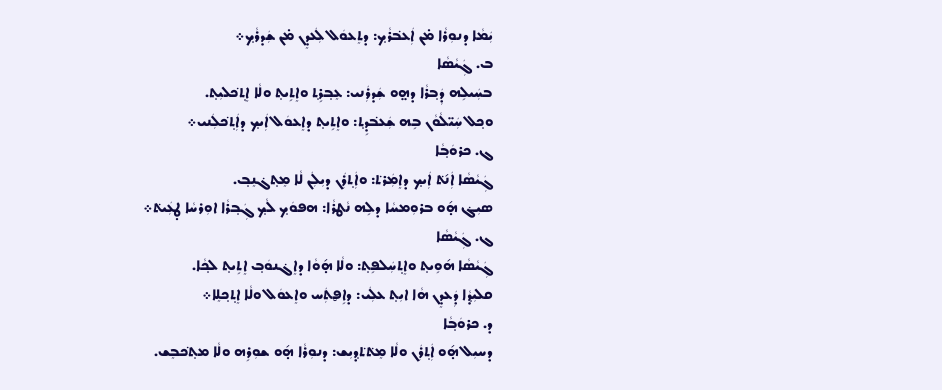ܝܲܡܵܐ ܕܢܘܼܪܵܐ ܡ̇ܢ ܐܲܥܒ݁ܪܵܟ݂: ܕܬܸܥܘܿܠ ܠܲܥܕܸܢ ܡ̇ܢ ܫܲܕܪܵܟ݂܀
ܒ. ܓܲܝܵܣܵܐ
ܒܚܲܝܠܹܗ ܕܲܒ݂ܪܵܐ ܕܗ̤ܘ ܫܲܕܪܲܢܝ: ܥܸܒ݂ܪܹܬ݂ ܘܐܸܬܹܝܬ݂ ܘܠܵܐ ܐܸܬ݂ܟ݁ܠܝܼܬ݂.
ܘܟ݂ܠ ܚܲܝ̈ܠܵܘܵܢ ܒܹܗ ܫܲܥܒ݁ܕܹܬ݂: ܘܐܸܬܹܝܬ݂ ܕܐܸܥܘܿܠ ܐܲܝܟ݂ ܕܐܲܬ݂ܟ݁ܠܲܢܝ܀
ܓ. ܟܪܘܿܒ݂ܵܐ
ܓܲܝܵܣܵܐ ܐܲܢ݇ܬ݁ ܐܲܝܟ݂ ܕܐܸܡܲܪܬ݁: ܘܐܲܬ݂ܪܲܢ ܕܝܼܠܲܢ ܠܵܐ ܡܸܬ݂ܓ݁ܢܸܒ݂.
ܣܝܼܓ݁ ܗ̣݇ܘ ܒܪܘܼܡܚܵܐ ܕܠܹܗ ܢܵܛܪܵܐ: ܗܦܘܿܟ݂ ܠܵܟ݂ ܓܲܒ݂ܪܵܐ ܐܘܼܪܚܵܐ ܛ̣ܥܲܝܬ݁܀
ܓ. ܓܲܝܵܣܵܐ
ܓܲܝܵܣܵܐ ܗ݇ܘܹܝܬ݂ ܘܐܸܬ݂ܚܲܠܦܹܬ݂: ܘܠܵܐ ܗ̣݇ܘܵܐ ܕܐܸܓ݁ܢܘܿܒ݂ ܐܸܬܹܝܬ݂ ܠܟ݂ܵܐ.
ܩܠܝܼܕ݂ܵܐ ܕܲܥܕܸܢ ܗܵܐ ܐܝܼܬ݂ ܥܠܲܝ: ܕܐܹܦ̮ܬܲܚ ܘܐܸܥܘܿܠ ܘܠܵܐ ܐܸܬ݂ܟ݂ܠܸܐ܀
ܕ. ܟܪܘܿܒ݂ܵܐ
ܕܚܝܼܠ ܗ̣݇ܘ ܐܲܬ݂ܪܲܢ ܘܠܵܐ ܡܸܬ݁ܬ݁ܕ݂ܝܼܫ: ܕܢܘܼܪܵܐ ܗ̣݇ܘ ܫܘܼܪܹܗ ܘܠܵܐ ܡܬ݂ܟ݁ܒܸܫ.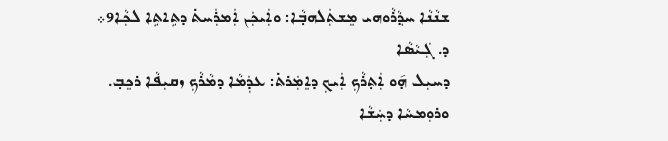ܫܢܵܢܵܐ ܚܕ݂ܵܪܵܘܗܝ ܡܸܫܬܲܠܗܒ݂ܵܐ: ܘܐܲܝܟܲܢ ܐܲܡܪܲܚܬ݁ ܕܬܹܐܬܹܐ ܠܟ݂ܵܐ9܀
ܕ. ܓܲܝܵܣܵܐ
ܕܚܝܼܠ ܗ̣݇ܘ ܐܲܬ݂ܪܵܟ݂ ܐܲܝܟ݂ ܕܐܸܡܲܪܬ݁: ܥܕܲܡܵܐ ܕܡܵܪܵܟ݂ ܙܩܝܼܦܵܐ ܪܟܸܒ݂.
ܘܪܘܼܡܚܵܐ ܕܚܲܫܵܐ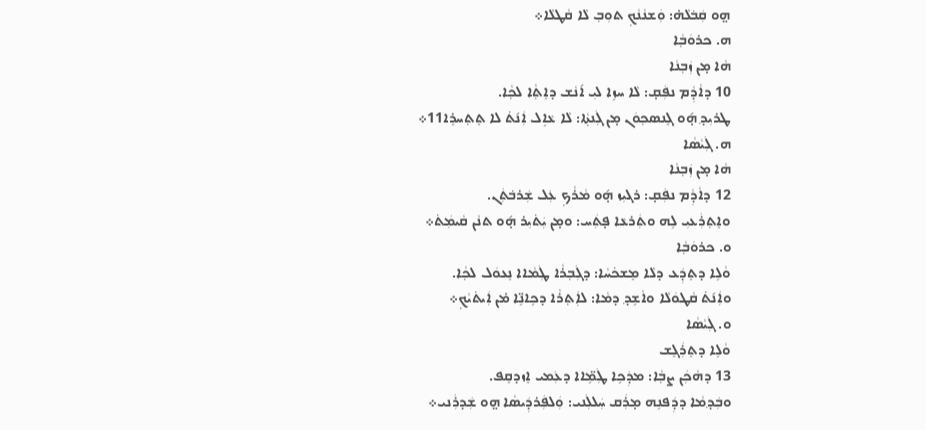ܗ̤ܘ ܩܲܒ݁ܠܵܗ̇: ܘܲܫܢܵܢܵܟ݂ ܬܘܼܒ݂ ܠܵܐ ܩܵܛܠܵܐ܀
ܗ. ܟܪܘܿܒ݂ܵܐ
ܗܵܐ ܡ̣ܢ ܙܲܒ݂ܢܵܐ
10 ܕܐܵܕܼܵܡ ܢܦܲܩ̣: ܠܵܐ ܚܙܹܐ ܠܝܼ ܐ݇ܢܵܫ ܕܐܸܬ݂ܵܐ ܠܟ݂ܵܐ.
ܛܪܝܼܕ݂ ܗ̣݇ܘ ܓܸܢܣܟ݂ܘܿܢ ܡ̣ܢ ܓܲܢܬ݂ܵܐ: ܠܵܐ ܥܵܐܹܠ ܐܲܢ݇ܬ݁ ܠܐ ܬܸܬ݂ܚܪܹܐ11܀
ܗ. ܓܲܝܵܣܵܐ
ܗܵܐ ܡ̣ܢ ܙܲܒ݂ܢܵܐ
12 ܕܐܵܕܼܵܡ ܢܦܲܩ̣: ܪܓܝܼܙ ܗ̣݇ܘ ܡܵܪܵܟ݂ ܥܲܠ ܫܲܪܒ݁ܬܲܢ.
ܘܐܸܬ݂ܪܲܥܝܼ ܠܹܗ ܘܬܲܪܥܵܐ ܦ̣ܬܲܚ: ܘܡ̣ܢ ܝܲܬ݁ܝܼܪ ܗ̣݇ܘ ܬܢܵܢ ܩܵܝܡܲܬ݁܀
ܘ. ܟܪܘܿܒ݂ܵܐ
ܘܵܠܹܐ ܕܬܸܕܲܥ ܕܠܵܐ ܡܸܫܟ݁ܚܵܐ: ܕܓܲܒ݂ܪܵܐ ܛܲܡܵܐܐ ܢܸܥܘܿܠ ܠܟ݂ܵܐ.
ܘܐܲܢ݇ܬ݁ ܩܵܛܘܿܠܵܐ ܘܐܵܫܹܕ݂ ܕܡܵܐ: ܠܐܲܬ݂ܪܵܐ ܕܟܹܐܢܹ̈ܐ ܡ̇ܢ ܐܲܝܬ݁ܝܵܟ݂܀
ܘ. ܓܲܝܵܣܵܐ
ܘܵܠܹܐ ܕܬܸܪܲܓܸܫ
13 ܕܗܵܟܲܢ ܨܒ݂ܵܐ: ܡܕܲܟܹܐ ܛܲܡܹ̈ܐܐ ܕܥܲܡܝ ܐܸܙܕܩܸܦ.
ܘܒܲܕ݂ܡܵܐ ܕܕܲܦܢܹܗ ܡ̣ܪܲܩ ܚܲܠܠܲܢܝ: ܘܲܠܦܲܪܕܲܝܣܵܐ ܗ̤ܘ ܫܲܕܪܲܢܝ܀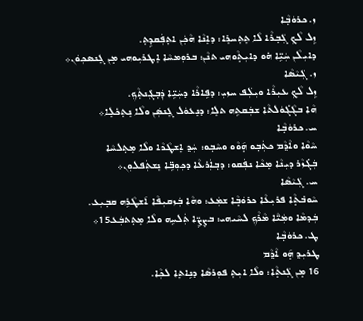ܙ. ܟܪܘܿܒ݂ܵܐ
ܙܹܠ ܠܵܟ݂ ܓܲܒ݂ܪܵܐ ܠܵܐ ܬܸܬ݂ܚܪܸܐ: ܕܐܸܢܵܐ ܗܵܟܲܢ ܐܬ݂ܦܲܩܕܹܬ݂.
ܕܐܝܼܠܵܢ ܚܲܝܹ̈ܐ ܗ̇ܘ ܕܐܝܼܬ̣ܵܘܗܝ ܬܢܵܢ: ܒܪܘ݂ܡܚܵܐ ܐܸܛܪܝܼܘܗܝ ܡ̣ܢ ܓܸܢܣܟ݂ܘܿܢ܀
ܙ. ܓܲܝܵܣܵܐ
ܙܹܠ ܠܵܟ݂ ܥܝܼܪܵܐ ܘܝܼܠܲܦ ܚܙܝܼ: ܕܦܹܐܪܵܐ ܕܚܲܝܹ̈ܐ ܕܲܒ݂ܓܲܢܬ݂ܵܟ݂.
ܗܵܐ ܒܓܵܓ݁ܘܿܠܬܵܐ ܫܒܲܩܬܹܗ ܬܠܸܐ: ܕܢܸܥܘܿܠ ܓܸܢܣܲܢ ܘܠܵܐ ܢܸܬ݂ܟ݁ܠܸܐ܀
ܚ. ܟܪܘܿܒ݂ܵܐ
ܚܵܘܵܐ ܘܐܵܕ݂ܵܡ ܟܬܲܒ݂ܘ ܗ̣݇ܘܵܘ ܘܚܵܒ݂ܘ: ܚܲܕ݂ ܐܸܫܛܵܖܵܐ ܘܠܵܐ ܡܸܬ݂ܠܚܵܐ
ܒܲܓ݁ܙܵܪ ܕܝܼܢܵܐ ܡܸܟܵܐ ܢܦܲܩܘ: ܕܒ݂ܐܲܪܥܵܐ ܕܟ݂ܘܼܒܹ̈ܐ ܢܸܫܬܲܦܠܘܼܢ܀
ܚ. ܓܲܝܵܣܵܐ
ܚܵܘܒ݁ܬ̣ܵܐ ܦܪܝܼܥܵܐ ܟܪܘܿܒ̣ܵܐ ܫܡܲܥ: ܘܗܵܐ ܒܲܙܩܝܼܦܵܐ ܐ݇ܫܛܵܪܹܗ ܩܒ݂ܝܼܥ.
ܒܲܕܡܵܐ ܘܡܲܝ̈ܵܐ ܡܵܪܵܟ݂ ܠܚܵܝܗܝ: ܒܨܸܨܹ̈ܐ ܬܲܠܚܹܗ ܘܠܵܐ ܡܸܬ݂ܬܒܲܥ15܀
ܛ. ܟܪܘܿܒ݂ܵܐ
ܛܪܝܼܕ݂ ܗ̣݇ܘ ܐܵܕ݂ܵܡ
16 ܡ̣ܢ ܓܲܢܬ̣ܵܐ: ܘܠܵܐ ܐܝܼܬ݂ ܦܘܼܪܣܵܐ ܕܢܹܐܬܸܐ ܠܟ݂ܵܐ.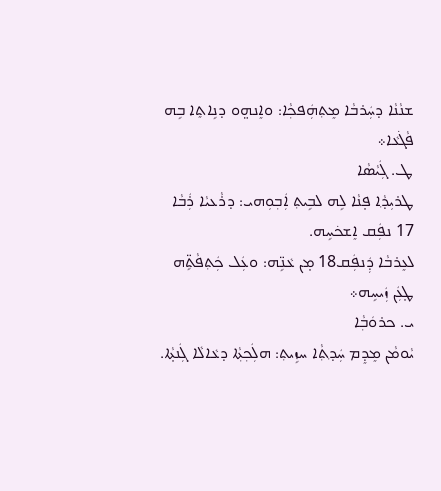ܫܢܵܢܵܐ ܕܚܲܪܒܵܐ ܡܸܬ݂ܗܲܦܟ݂ܵܐ: ܘܐܸܢܗ̤ܘ ܕܢܹܐܬܸܐ ܒܹܗ ܦܵܓ݁ܥܵܐ܀
ܛ. ܓܲܝܵܣܵܐ
ܛܪܝܼܕ݂ܵܐ ܦ̣ܢܵܐ ܠܹܗ ܠܒܹܝܬ݂ ܐܲܒ݂ܘܼܗܝ: ܕܪܵܥܝܵܐ ܪܲܒܵܐ
17 ܢܦܲܩ ܐܸܫܟ݁ܚܹܗ.
ܠܥܸܪܒܵܐ ܕܲܢܦܲܩ18 ܡ̣ܢ ܥܵܢܹ̈ܗ: ܘܥܲܠ ܟܲܬ݂ܦܵܬܹ̈ܗ ܛ̣ܥܲܢ ܙܲܝܚܹܗ܀
ܝ. ܟܪܘܿܒ݂ܵܐ
ܝܵܘܡܵܢ ܡܸܕܸܡ ܚܲܕ݂ܬ݂ܵܐ ܚܙܹܝܬ݂: ܗܠܲܟ݂ܬ݂ܵܐ ܕܥܵܐܠܵܐ ܓܲܢܬ̣ܵܐ.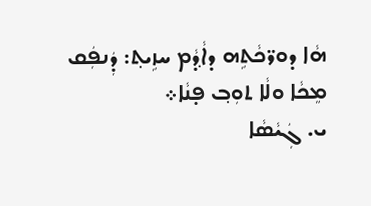ܗܵܐ ܕܘܪ̈ܟܵܬܹܗ ܕܐܵܕ݂ܵܡ ܚܙܹܝܬ݂: ܕܲܢܦܲܩ ܡܸܟܵܐ ܘܠܵܐ ܬܘܼܒ݂ ܦ̣ܢܵܐ܀
ܝ. ܓܲܝܵܣܵܐ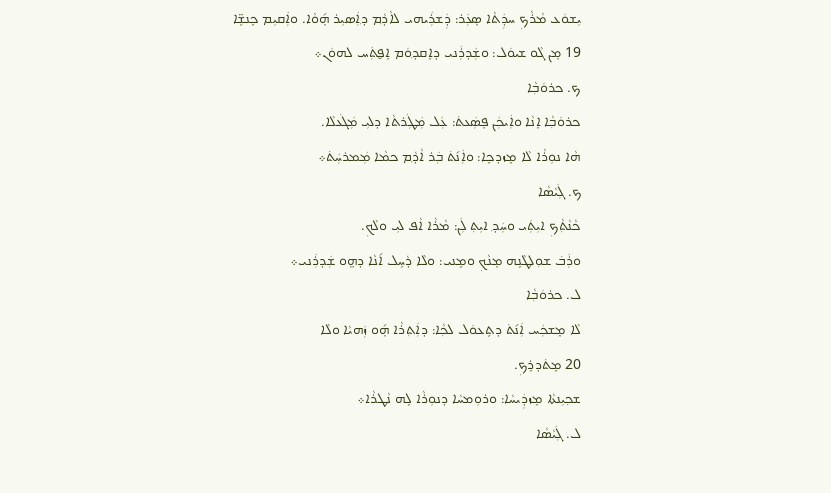ܝܼܫܘܿܥ ܡܵܪܵܟ݂ ܚܕܲܬܵܐ ܣ̣ܥܲܪ: ܕܲܫܪܲܝܗܝ ܠܐܵܕ݂ܵܡ ܕ݂ܐܲܣܝܼܪ ܗ̣݇ܘܵܐ. ܘܐܲܩܝܼܡ ܟܸܢܫܹ̈ܐ
19 ܡ̣ܢ ܓܵܘ ܫܝܘܿܠ: ܘܫܲܕܪܲܢܝ ܕܐܸܩܕ݂ܘܿܡ ܐܸܦ̮ܬܲܚ ܠܗܘܿܢ܀
ܟ. ܟܪܘܿܒ݂ܵܐ
ܟܪܘܿܒ݂ܵܐ ܐܸܢܵܐ ܘܐܲܝܟܲܢ ܦ̣ܣܲܥܬ݁: ܥܲܠ ܡܲܛܲܪܬܵܐ ܕܠܝܼ ܡܲܓ݁ܥܠܵܐ.
ܗܵܐ ܢܘܼܪܵܐ ܠܵܐ ܡܸܙܕܟܸܐ: ܘܐܲܢ݇ܬ݁ ܒܲܪ ܐܵܕ݂ܵܡ ܟܡܵܐ ܡܲܡܪܚܲܬ݁܀
ܟ. ܓܲܝܵܣܵܐ
ܟܵܢܵܬ݂ܵܟ݂ ܐܝܼܬܲܝ ܘܚܲܕ݂ ܐܝܼܬ݂ ܠܲܢ: ܡܵܪܵܐ ܐܵܦ ܠܝܼ ܘܠܵܟ݂.
ܘܪܲܒ݁ ܫܘ݂ܠܛܵܢܹܗ ܡ̣ܢܵܟ݂ ܘܡܹܢܝ: ܘܠܵܐ ܕܵܚܹܠ ܐ݇ܢܵܐ ܕܗ̤ܘ ܫܲܕܪܲܢܝ܀
ܠ. ܟܪܘܿܒ݂ܵܐ
ܠܵܐ ܡܸܫܟܲܚ ܐܲܢ݇ܬ݁ ܕܬܹܥܘܿܠ ܠܟ݂ܵܐ: ܕܐܲܬ݂ܪܵܐ ܗ̣݇ܘ ܙܲܗܝܵܐ ܘܠܵܐ
20 ܡܸܬ݁ܕܪܸܟ݂.
ܫܟ݂ܝܼܢܬܵܐ ܡܸܙܕܲܝܚܵܐ: ܘܪܘܼܡܚܵܐ ܕܢܘܼܪܵܐ ܠܹܗ ܢܵܛܪܵܐ܀
ܠ. ܓܲܝܵܣܵܐ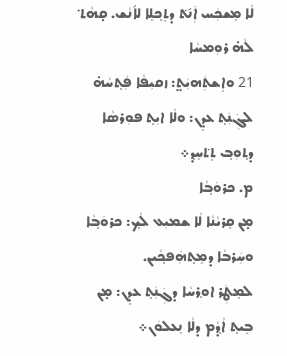ܠܵܐ ܡܸܫܟܲܚ ܐܲܢ݇ܬ݁ ܕܬܸܟ݂ܠܸܐ ܠܐ݇ܢܵܫ. ܩ̣ܗܵܬ݀ ܠܵܗ̇ ܪܘܼܡܚܵܐ
21 ܘܐܸܫܬܲܗܝܲܬ̤: ܙܩܝܼܦܵܐ ܦܲܬ݂ܚܵܗ̇ ܠܓܲܢܲܬ݂ ܥܕܸܢ: ܘܠܵܐ ܐܝܼܬ݂ ܦܘܼܪܣܵܐ ܕܬ݂ܘܼܒ݂ ܬܸܬ݁ܚܸܕ݂܀
ܡ. ܟܪܘܿܒ݂ܵܐ
ܡ̣ܢ ܩܸܪܝܵܢܵܐ ܠܵܐ ܫܡܝܼܥ ܠܵܟ݂: ܟܪܘܿܒ݂ܵܐ ܘܚܲܪܒܵܐ ܕܡܸܬ݂ܗܲܦܟ݂ܵܝܢ.
ܠܡܸܛܲܪ ܐܘ݂ܪܚܵܐ ܕܓܲܢܲܬ݂ ܥܕܸܢ: ܡ̣ܢ ܒܹܝܬ݂ ܐܵܕ݂ܵܡ ܕܠܵܐ ܢܸܥܠܘܿܢ܀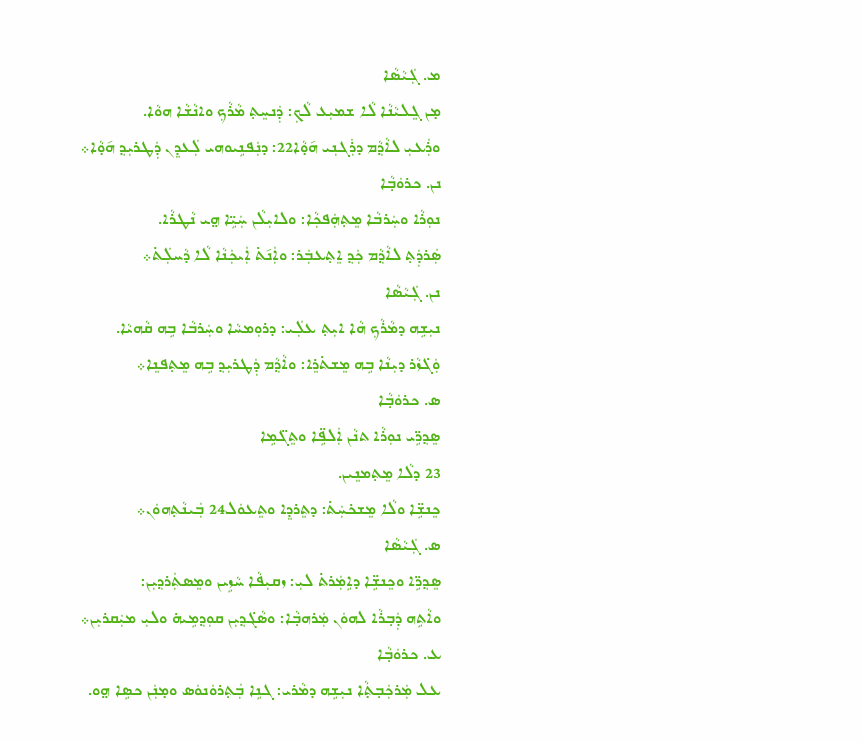ܡ. ܓܲܝܵܣܵܐ
ܡ̣ܢ ܓܸܠܝܵܢܵܐ ܠܵܐ ܫܡܝܼܥ ܠܵܟ݂: ܕܲܢܚܸܬ݂ ܡܵܪܵܟ݂ ܘܐܢܵܫܵܐ ܗܘܵܐ.
ܘܪܲܥܝܼ ܠܐܵܕ݂ܵܡ ܕܪܲܓܢܼܝ ܗ݇ܘ̣ܵܐ22: ܕܢܲܦܢܹܝܘܗܝ ܠܲܥܕܸܢ ܕܲܛܪܝܼܕ݂ ܗ݇ܘ̣ܵܐ܀
ܢܢ. ܟܪܘܿܒ݂ܵܐ
ܢܘܼܪܵܐ ܘܚܲܪܒܵܐ ܡܸܬ݂ܗܲܦܟ݂ܵܐ: ܘܠܐܝܼܠܵܢ ܚܲܝܹ̈ܐ ܗ̤‍ܝ ܢܵܛܪܵܐ.
ܣܲܪܕܲܬ݂ ܠܐܵܕ݂ܵܡ ܟܲܕ݂ ܐܸܬ݂ܥܒܲܪ: ܘܐܲܢ݇ܬ݁ ܐܲܝܟܲܢܵܐ ܠܵܐ ܕܵܚܠܲܬ݁܀
ܢܢ. ܓܲܝܵܣܵܐ
ܢܝܼܫܹܗ ܕܡܵܪܵܟ݂ ܗܵܐ ܐܝܼܬ݂ ܥܠܲܝ: ܕܪܘܼܡܚܵܐ ܘܚܲܪܒܵܐ ܒܹܗ ܩܵܗܝܵܐ.
ܘܲܓ݁ܙܵܪ ܕܝܼܢܵܐ ܒܹܗ ܡܸܫܬ݁ܪܸܐ: ܘܐܵܕ݂ܵܡ ܕܲܛܪܝܼܕ݂ ܒܹܗ ܡܸܬ݂ܦܢܸܐ܀
ܣ. ܟܪܘܿܒ݂ܵܐ
ܣܸܕ݂ܪܹ̈ܝ ܢܘܼܪܵܐ ܬܢܵܢ ܐܲܠܦܹ̈ܐ ܘܬܸܓ̈ܡܹܐ
23 ܕܠܵܐ ܡܸܬ݂ܡܢܸܝܢ.
ܟܸܢܫܹ̈ܐ ܘܠܵܐ ܡܸܫܟ݁ܚܲܬ݁: ܕܬܸܪܕܸܐ ܘܬܸܥܘܿܠ24 ܒܲܝܢܵܬ݂ܗܘܿܢ܀
ܣ. ܓܲܝܵܣܵܐ
ܣܸܕ݂ܪܹ̈ܐ ܘܟܸܢܫܹ̈ܐ ܕܐܹܡܲܪܬ݁ ܠܝܼ: ܙܩܝܼܦܵܐ ܚܵܙܹܝܢ ܘܡܸܣܬܲܪܕ݂ܝܼܢ:
ܘܐܵܬܹܗ ܕܲܒ݂ܪܵܐ ܠܗܘܿܢ ܡܲܪܗܒ݂ܵܐ: ܘܣܵܓ݁ܕ݂ܝܼܢ ܩܘܼܕ݂ܡܹܝܗ̇ ܘܠܝܼ ܡܝܲܩܪܝܼܢ܀
ܥ. ܟܪܘܿܒ݂ܵܐ
ܥܠ ܡܲܪܟܲܒ݂ܬ̣ܵܐ ܢܝܼܫܹܗ ܕܡܵܪܝ: ܓܢܹܐ ܒܲܬ݂ܪܘܿܢܘܿܣ ܘܡ̣ܢܲܢ ܟܣܹܐ ܗ̤ܘ.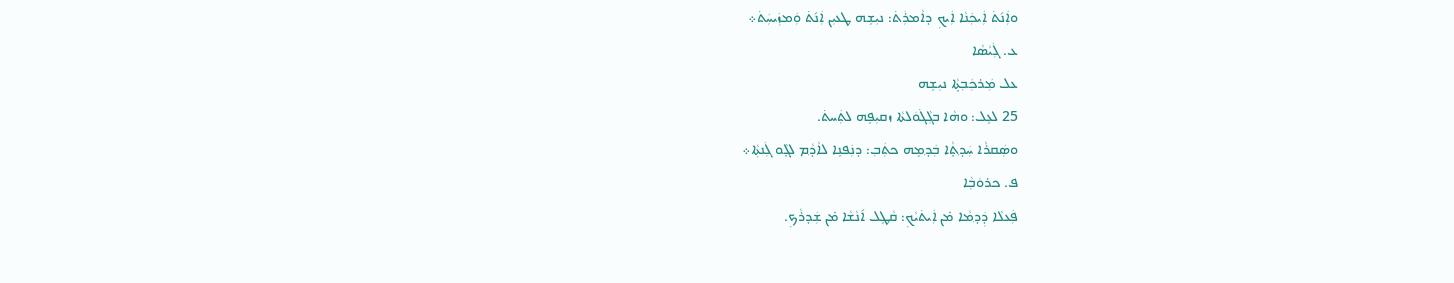ܘܐܲܢ݇ܬ݁ ܐܲܝܟܲܢܵܐ ܐܲܝܟ݂ ܕܐܵܡܪܲܬ݁: ܢܝܼܫܹܗ ܛܥܝܼܢ ܐܲܢ݇ܬ݁ ܘܲܡܙܲܝܚܲܬ݁܀
ܥ. ܓܲܝܵܣܵܐ
ܥܠ ܡܲܪܟܲܒ݂ܬ̣ܵܐ ܢܝܼܫܹܗ
25 ܠܥܹܠ: ܘܗܵܐ ܒܓܼܵܓ݁ܘܿܠܬܵܐ ܙܩܝܼܦܹܗ ܠܬܲܚܬ݁.
ܘܣܲܩܪܵܐ ܚܲܕ݂ܬ̣ܵܐ ܒܲܕ݂ܡܹܗ ܟܬܲܒ݂: ܕܢܲܦܢܹܐ ܠܐܵܕ݂ܵܡ ܠܓ̣ܵܘ ܓܲܢܬ݂ܵܐ܀
ܦ. ܟܪܘܿܒ݂ܵܐ
ܦܲܥܠܵܐ ܕܲܕ݂ܡܵܐ ܡ̇ܢ ܐܲܝܬ݁ܝܵܟ݂: ܩܵܛܹܠ ܐ݇ܢܵܫܵܐ ܡ̇ܢ ܫܲܕܪܵܟ݂.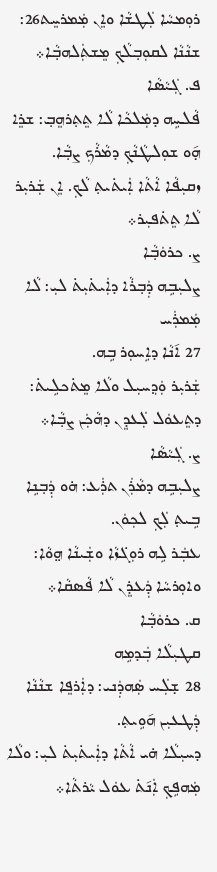ܪܘܼܡܚܵܐ ܠܲܛܫܵܐ ܘܐܸܢ ܡܲܡܪܚܸܬ26: ܫܢܵܢܵܐ ܠܩܘܼܒ݂ܠܵܟ݂ ܡܸܫܬܲܠܗܒ݂ܵܐ܀
ܦ. ܓܲܝܵܣܵܐ
ܦܵܠܚܹܗ ܕܡܲܠܟܵܐ ܠܵܐ ܬܸܬ݂ܪܗܸܒ݂: ܫܪܸܐ ܗ̣݇ܘ ܫܘܼܠܛܵܢܵܟ݂ ܕܡܵܪܵܟ݂ ܨܒ݂ܵܐ.
ܙܩܝܼܦܵܐ ܐܵܬܵܐ ܐܲܝܬ݁ܝܬ݂ ܠܵܟ݂. ܐܸܢ ܫܲܪܝܼܪ ܠܵܐ ܬܸܬ݁ܦܝܼܪ܀
ܨ. ܟܪܘܿܒ݂ܵܐ
ܨܠܝܼܒܹܗ ܕܲܒ݂ܪܵܐ ܕܐܲܝܬ݁ܝܼܬ݁ ܠܝܼ: ܠܵܐ ܡܲܡܪܲܚ
27 ܐ݇ܢܵܐ ܕܐܹܚܘܼܪ ܒܹܗ.
ܫܲܪܝܼܪ ܘܲܕ݂ܚܝܼܠ ܘܠܵܐ ܡܸܬ݁ܟܠܹܝܬ݁: ܕܬܸܥܘܿܠ ܠܲܥܕܸܢ ܕܗܵܟܲܢ ܨܒ݂ܵܐ܀
ܨ. ܓܲܝܵܣܵܐ
ܨܠܝܼܒܹܗ ܕܡܵܪܲܢ ܬܪܲܥ: ܗ̇ܘ ܕܲܒ݂ܢܹܐ ܒܹܝܬ݂ ܠܲܟ݂ ܠܟ݂ܘܿܢ.
ܥܒܲܪ ܠܹܗ ܪܘܼܓ݁ܙܵܐ ܘܫܲܝܢܵܐ ܗ̤ܘܵܐ: ܘܐܘܼܪܚܵܐ ܕܲܥܕܸ݁ܢ ܠܵܐ ܦܵܣܩܵܐ܀
ܩ. ܟܪܘܿܒ݂ܵܐ
ܩܛܝܼܠܵܐ ܒܲܕܡܹܗ
28 ܫ̣ܠܲܚ ܣܲܗܕܲܢܝ: ܕܐܲܪܦܸܐ ܫܢܵܢܵܐ ܕܲܛܥܝܼܢ ܗ݇ܘܹܝܬ݂.
ܕܚܝܼܠܵܐ ܗ̇ܝ ܐܵܬܵܐ ܕܐܲܝܬ݁ܝܼܬ݁ ܠܝܼ: ܘܠܵܐ ܡܲܗܦܹܟ݂ ܐܲܢ݇ܬ݁ ܥܘܿܠ ܝܵܪܬܵܐ܀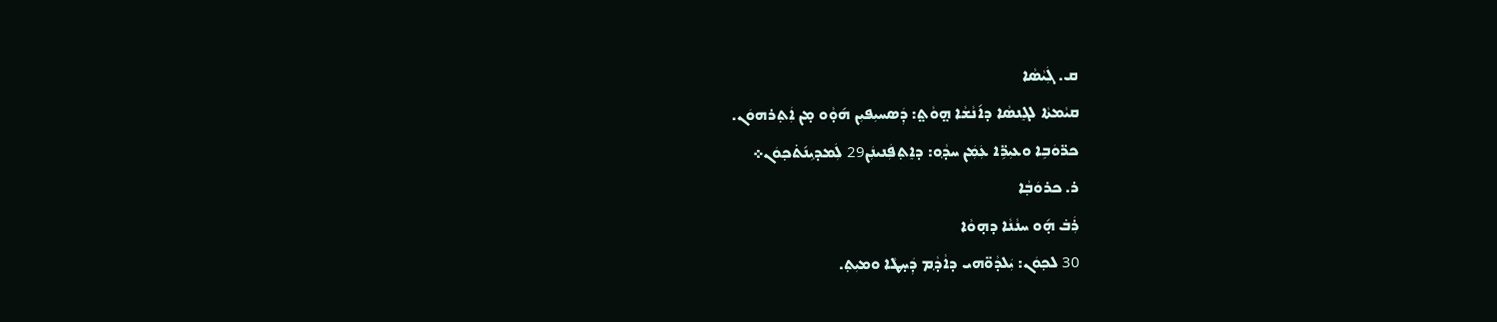ܩ. ܓܲܝܵܣܵܐ
ܩܝܵܡܬܵܐ ܠܓܸܢܣܵܐ ܕܐ݇ܢܵܫܵܐ ܗ̤ܘܵܬ݀: ܕܲܣܚܝܼܦܝܼܢ ܗ݇ܘ̣ܵܘ ܡ̣ܢ ܐܲܬ݂ܪܗܘܿܢ.
ܟܪ̈ܘܿܒܹܐ ܘܥܝܼܪܹ̈ܐ ܥܲܡܲܢ ܚܕ݂ܵܘ: ܕܐܸܬ݂ܦܲܢܝܢܲܢ29 ܠܲܡܕ݂ܝܼܢ݇ܬ݁ܟ݂ܘܿܢ܀
ܪ. ܟܪܘܿܒ݂ܵܐ
ܪܲܒ݁ ܗ̣݇ܘ ܚܢܵܢܵܐ ܕܗ̣ܘܵܐ
30 ܠܟ݂ܘܿܢ: ܝܲܠܕܵܘ̈ܗܝ ܕܐܵܕ݂ܵܡ ܕܲܚ̣ܛܵܐ ܘܡܝܼܬ݂.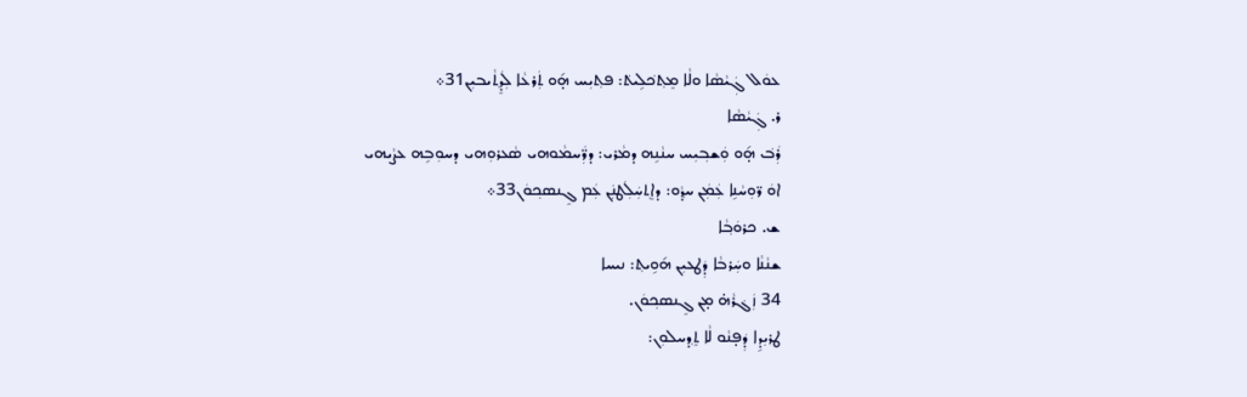ܥܘܿܠ ܓܲܝܵܣܵܐ ܘܠܵܐ ܡܸܬ݂ܟ݁ܠܹܝܬ݁: ܦܬ݂ܝܼܚ ܗ̣݇ܘ ܬܲܪܥܵܐ ܠܲܕܸܬ݂ܵܝܒܝܼܢ31܀
ܪ. ܓܲܝܵܣܵܐ
ܪܲܒ݁ ܗ̣݇ܘ ܘܲܫܒ݂ܝܼܚ ܚܢܵܢܹܗ ܕܡܵܪܝ: ܕܪ̈ܲܚܡܵܘܗܝ ܣܵܥܪܘܼܗܝ ܕܚܘܼܒܹܗ ܥܨܵܝܗܝ
ܐܘܿ ܪ̈ܘܼܚܵܢܹܐ ܥܲܡܲܢ ܚܕ݂ܵܘ: ܕܐܸܬ݂ܚܲܠܲܛܢܲܢ ܥܲܡ ܓܸܢܣܟ݂ܘܿܢ33܀
ܫ. ܟܪܘܿܒ݂ܵܐ
ܫܢܵܢܵܐ ܘܚܲܪܒܵܐ ܕܲܛܥܝܼܢ ܗ݇ܘܹܝܬ݂: ܢܝܚܐ
34 ܙܲܓ݁ܪܵܗ̇ ܡ̣ܢ ܓܸܢܣܟ݂ܘܿܢ.
ܛܪܝܼܕܹܐ ܕܲܦ̣ܢܵܘ ܠܵܐ ܬܸܕ݂ܚܠܘܼܢ: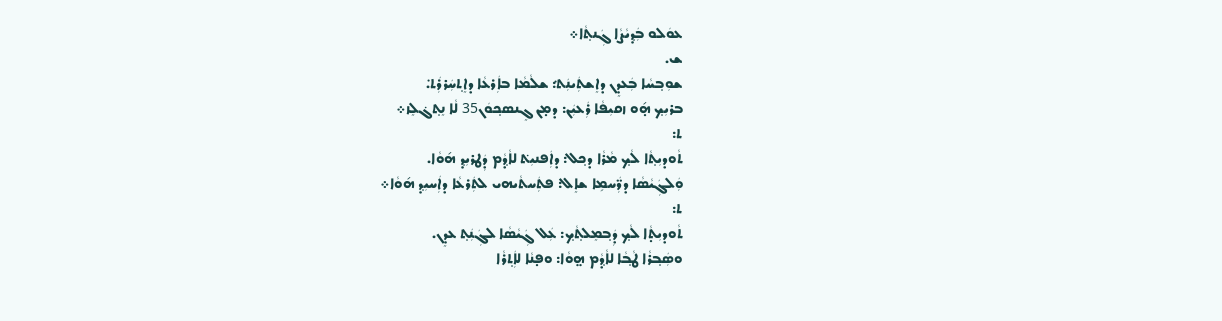ܥܘܿܠܘ ܒܲܕ݂ܝܵܨܵܐ ܓܲܢܬ݂ܵܐ܀
ܫ.
ܫܘܼܒ݂ܚܵܐ ܒܲܥܕܸܢ ܕܐܸܫܬܲܝܢܲܬ݀: ܫܠܵܡܵܐ ܒܐܲܪܥܵܐ ܕܐܸܬ݂ܚܲܪܪܲܬ݀.
ܒܪܝܼܟ݂ ܗ̣݇ܘ ܙܩܝܼܦܵܐ ܪܲܥܝܲܢ: ܕܡ̣ܢ ܓܸܢܣܟ݂ܘܿܢ35 ܠܵܐ ܢܸܬ݂ܓ݁ܠܸܙ܀
ܬ:
ܬܵܘܕܝܼܬ݂ܵܐ ܠܵܟ݂ ܡܵܪܵܐ ܕܟ݂ܠ: ܕܐܲܦܢܝܼܬ݁ ܠܐܵܕ݂ܵܡ ܕܲܛܪܝܼܕ݂ ܗ݇ܘܵܐ.
ܘܲܠܓܲܝܵܣܵܐ ܕܪ̈ܲܚܡܹܐ ܫܐܸܠ: ܦܬܲܚܬܵܝܗܝ ܠܬܲܪܥܵܐ ܕܐܲܚܝܼܕ݂ ܗ݇ܘܵܐ܀
ܬ:
ܬܵܘܕܝܼܬ̣ܵܐ ܠܵܟ݂ ܕܲܒ݂ܡܸܠܬ݂ܵܟ݂: ܥܲܠ ܓܲܝܵܣܵܐ ܠܓܲܢܲܬ݂ ܥܕܸܢ.
ܘܣܲܒ݂ܪܵܐ ܛܵܒ݂ܵܐ ܠܐܵܕ݂ܵܡ ܗ̤ܘܵܐ: ܘܦ̣ܢܵܐ ܠܐܲܬ݂ܪܵܐ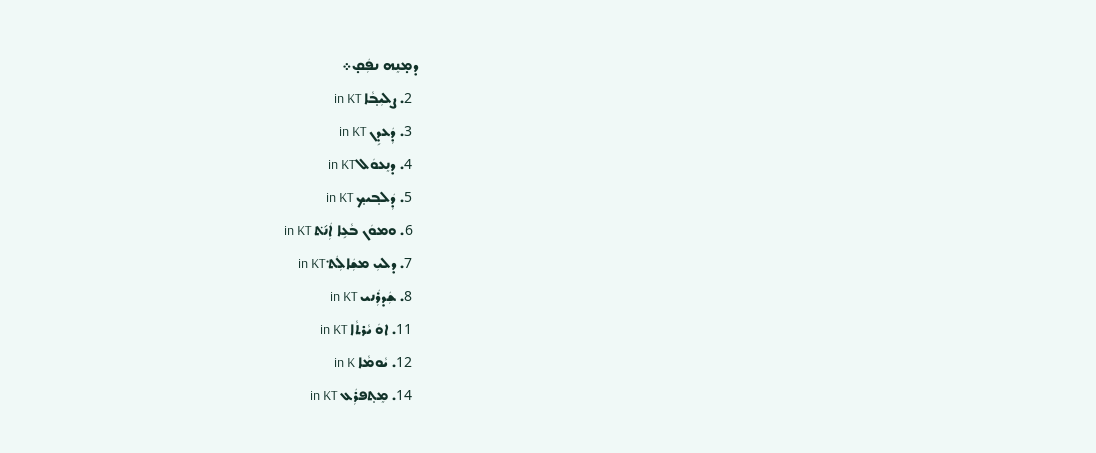ܕܡ̣ܢܸܗ ܢܦܲܩ̣܀
  2. ܨܠܝܼܒ݂ܵܐ in KT
  3. ܕܲܥܕܹܢ in KT
  4. ܕܢܸܥܘܿܠ in KT
  5. ܕܲܠܒ݂ܝܟ݂ in KT
  6. ܘܡܘܿܢ ܒܵܥܹܐ ܐܲܢ݇ܬ݁ in KT
  7. ܕܠܝܼ ܡܫܲܐܠܲܬ݀ in KT
  8. ܫܲܕܪܲܢܝ in KT
  11. ܐܘܿ ܝܵܪܬܵܐ in KT
  12. ܝܵܘܡܵܐ in K
  14. ܡܸܬ݂ܦܪܲܥ in KT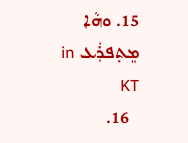15. ܘܗܵܐ ܡܸܬ݂ܦܪܲܥ in KT
  16.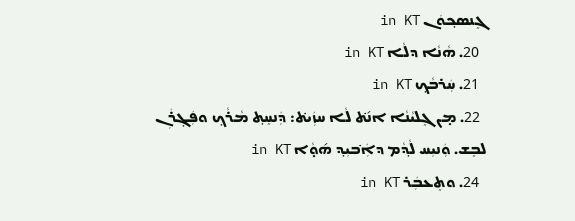ܓܸܢܣܟ݂ܘܿܢ in KT
  20. ܗܵܢܵܐ ܕܠܵܐ in KT
  21. ܚܲܪܒܵܟ݂ in KT
  22. ܡ̣ܢ ܓܸܠܝܵܢܵܐ ܐܢ݇ܬ݁ ܠܵܐ ܚܙܲܝܬ݁: ܕܲܢܚܸܬ݂ ܡܵܪܵܟ݂ ܘܦܲܓ݂ܪܲܢ ܠܒܸܫ. ܘܲܢܝܼܚ ܠܵܕ݂ܵܡ ܕܐܲܒ݁ܝܼܕ݂ ܗ݇ܘ̣ܵܐ in KT
  24. ܘܬܸܥܒܲܪ in KT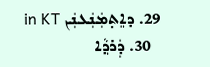29. ܕܐܸܬ݂ܡܲܢܲܥܢܲܢ in KT
  30. ܕܲܪܕ݂ܵܐ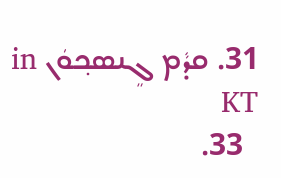31. ܩܕܵܡ ܓܸܢܣܟ݂ܘܿܢ in KT
  33.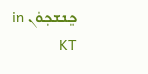ܟܸܢܫܟ݂ܘܿܢ in KT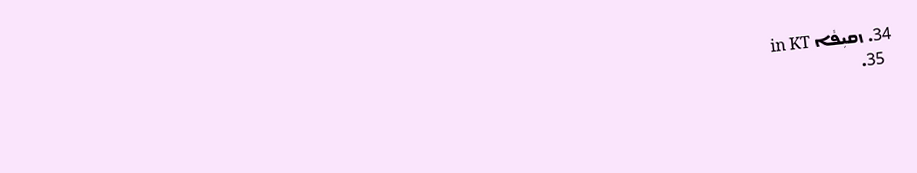34. ܙܩܝܼܦܵܐ in KT
  35.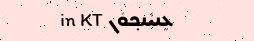ܥܸܢܝܵܢܟ݂ܘܿܢ in KT